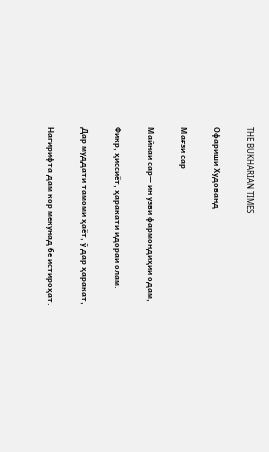THE BUKHARIAN TIMES

Офариши Худованд

Мағзи сар

Майнаи сар— ин узви фармондиҳии одам,

Фикр, ҳиссиёт, ҳаракати идораи олам.

Дар муддати тамоми ҳаёт, ў дар ҳаракат,

Нагирифта дам кор мекунад бе истироҳат.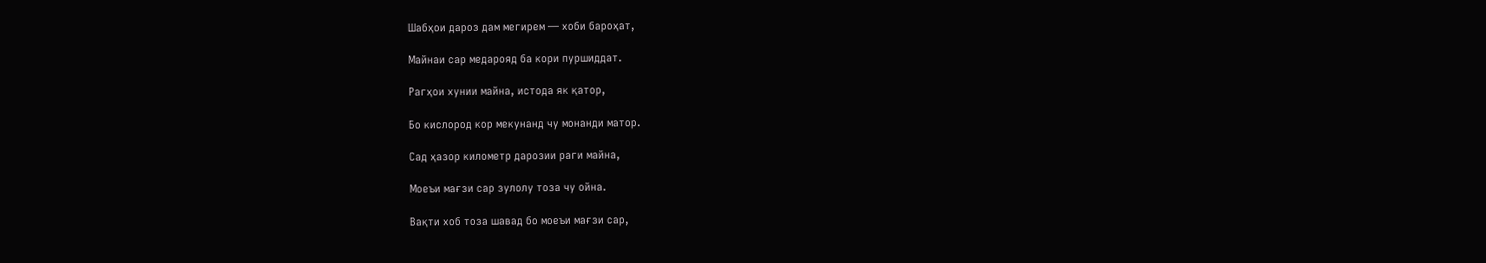Шабҳои дароз дам мегирем — хоби бароҳат,

Майнаи сар медарояд ба кори пуршиддат.

Рагҳои хунии майна, истода як қатор,

Бо кислород кор мекунанд чу монанди матор.

Сад ҳазор километр дарозии раги майна,

Моеъи мағзи сар зулолу тоза чу ойна.

Вақти хоб тоза шавад бо моеъи мағзи сар,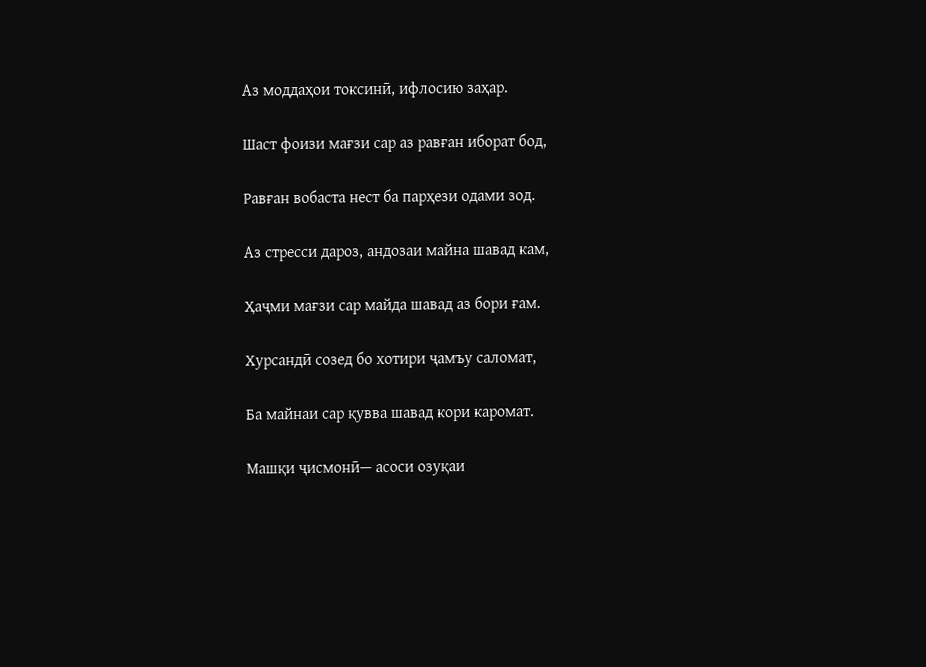Аз моддаҳои токсинӣ, ифлосию заҳар.

Шаст фоизи мағзи сар аз равған иборат бод,

Равған вобаста нест ба парҳези одами зод.

Аз стресси дароз, андозаи майна шавад кам,

Ҳаҷми мағзи сар майда шавад аз бори ғам.

Хурсандӣ созед бо хотири ҷамъу саломат,

Ба майнаи сар қувва шавад кори каромат.

Машқи ҷисмонӣ— асоси озуқаи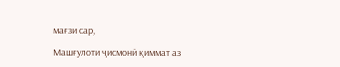мағзи сар,

Машғулоти ҷисмонӣ қиммат аз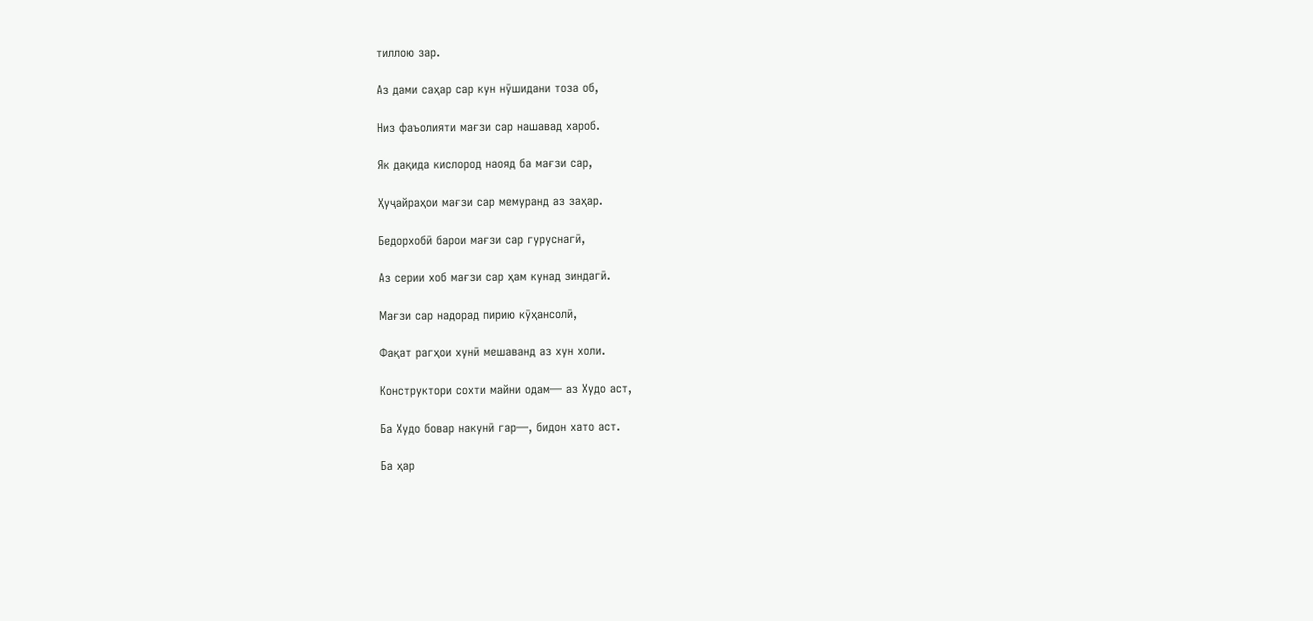тиллою зар.

Аз дами саҳар сар кун нӯшидани тоза об,

Низ фаъолияти мағзи сар нашавад хароб.

Як дақида кислород наояд ба мағзи сар,

Ҳуҷайраҳои мағзи сар мемуранд аз заҳар.

Бедорхобӣ барои мағзи сар гуруснагӣ,

Аз серии хоб мағзи сар ҳам кунад зиндагӣ.

Мағзи сар надорад пирию кӯҳансолӣ,

Фақат рагҳои хунӣ мешаванд аз хун холи.

Конструктори сохти майни одам— аз Худо аст,

Ба Худо бовар накунӣ гар—, бидон хато аст.

Ба ҳар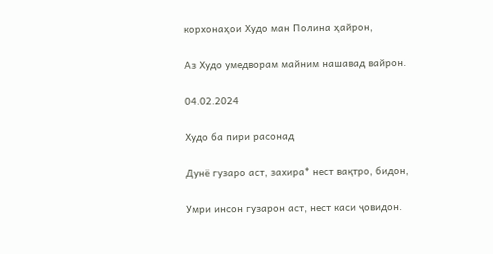корхонаҳои Худо ман Полина ҳайрон,

Аз Худо умедворам майним нашавад вайрон.

04.02.2024

Худо ба пири расонад

Дунё гузаро аст, захира* нест вақтро, бидон,

Умри инсон гузарон аст, нест каси ҷовидон.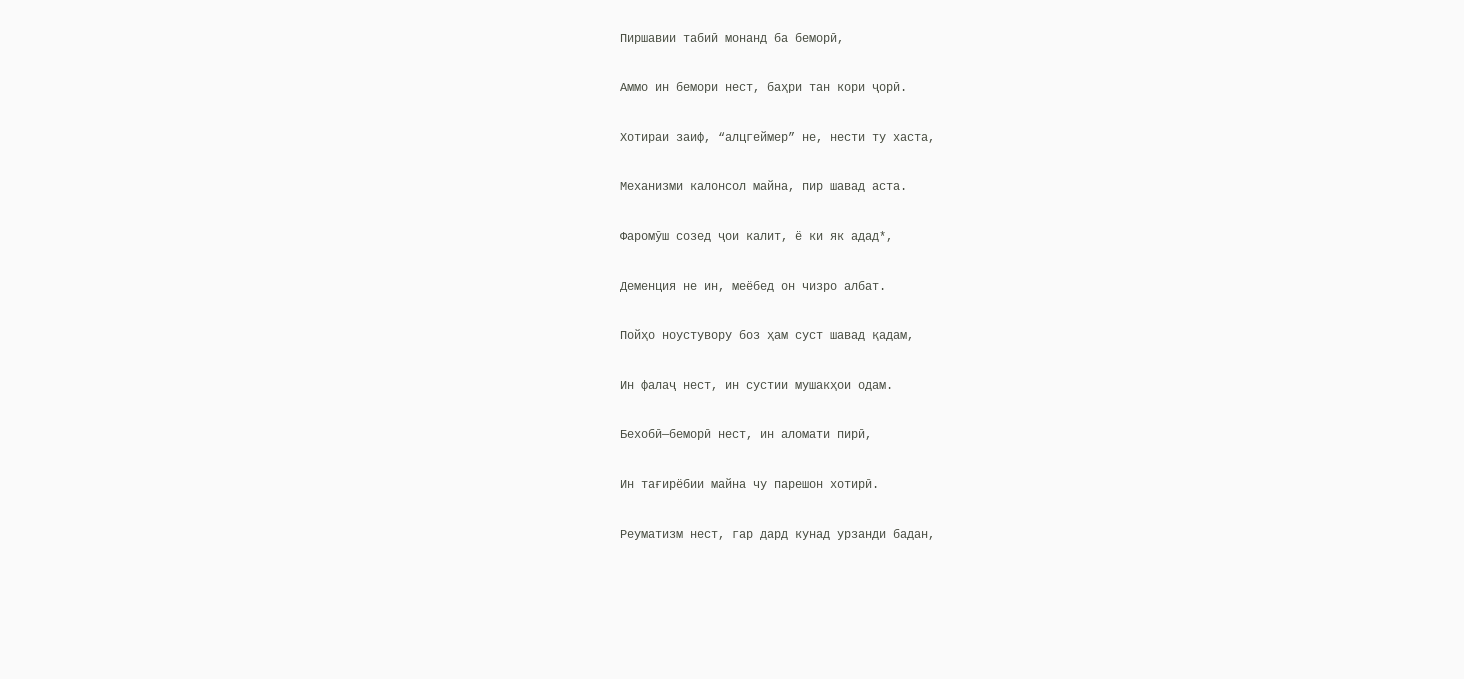Пиршавии табиӣ монанд ба беморӣ,

Аммо ин бемори нест, баҳри тан кори ҷорӣ.

Хотираи заиф, “алцгеймер” не, нести ту хаста,

Механизми калонсол майна, пир шавад аста.

Фаромӯш созед ҷои калит, ё ки як адад*,

Деменция не ин, меёбед он чизро албат.

Пойҳо ноустувору боз ҳам суст шавад қадам,

Ин фалаҷ нест, ин сустии мушакҳои одам.

Бехобӣ—беморӣ нест, ин аломати пирӣ,

Ин тағирёбии майна чу парешон хотирӣ.

Реуматизм нест, гар дард кунад урзанди бадан,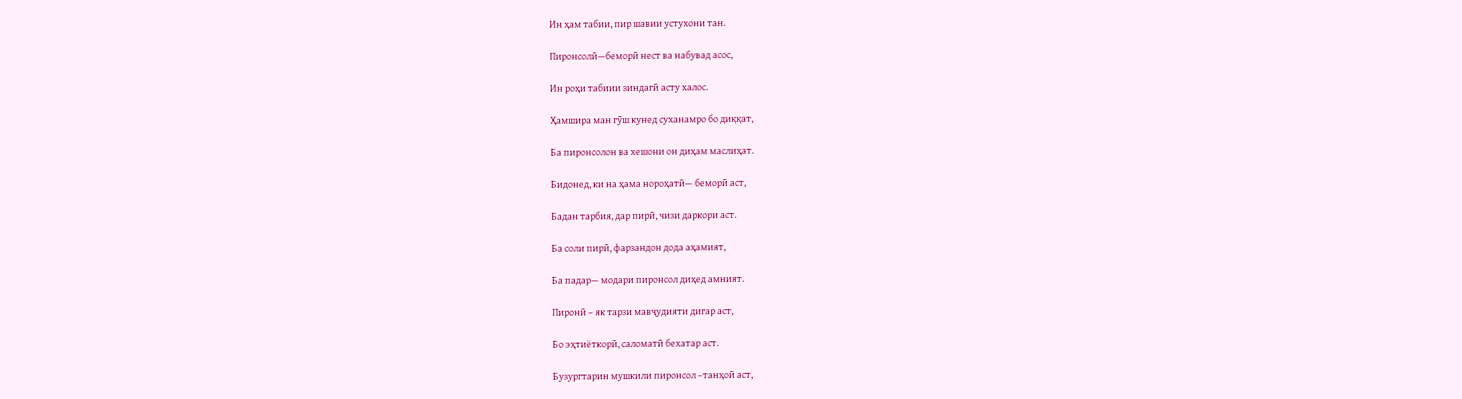Ин ҳам табии, пир шавии устухони тан.

Пиронсолӣ—беморӣ нест ва набувад асос,

Ин роҳи табиии зиндагӣ асту халос.

Ҳамшира ман гӯш кунед суханамро бо диққат,

Ба пиронсолон ва хешони он диҳам маслиҳат.

Бидонед, ки на ҳама нороҳатӣ— беморӣ аст,

Бадан тарбия, дар пирӣ, чизи даркори аст.

Ба соли пирӣ, фарзандон дода аҳамият,

Ба падар— модари пиронсол диҳед амният.

Пиронӣ – як тарзи мавҷудияти дигар аст,

Бо эҳтиёткорӣ, саломатӣ бехатар аст.

Бузургтарин мушкили пиронсол –танҳоӣ аст,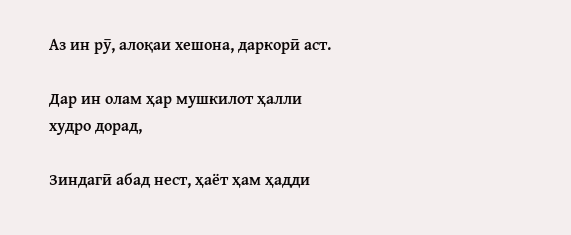Аз ин рӯ, алоқаи хешона, даркорӣ аст.

Дар ин олам ҳар мушкилот ҳалли худро дорад,

Зиндагӣ абад нест, ҳаёт ҳам ҳадди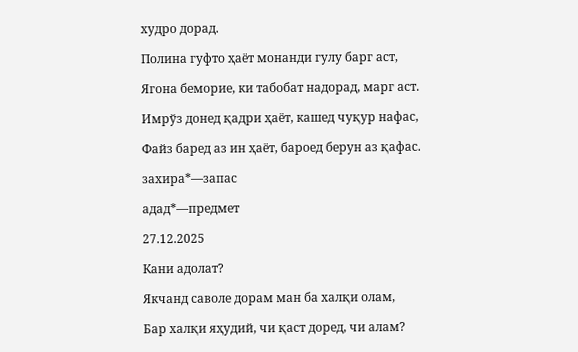худро дорад.

Полина гуфто ҳаёт монанди гулу барг аст,

Ягона беморие, ки табобат надорад, марг аст.

Имрўз донед қадри ҳаёт, кашед чуқур нафас,

Файз баред аз ин ҳаёт, бароед берун аз қафас.

захира*—запас

адад*—предмет

27.12.2025

Кани адолат?

Якчанд саволе дорам ман ба халқи олам,

Бар халқи яҳудий, чи қаст доред, чи алам?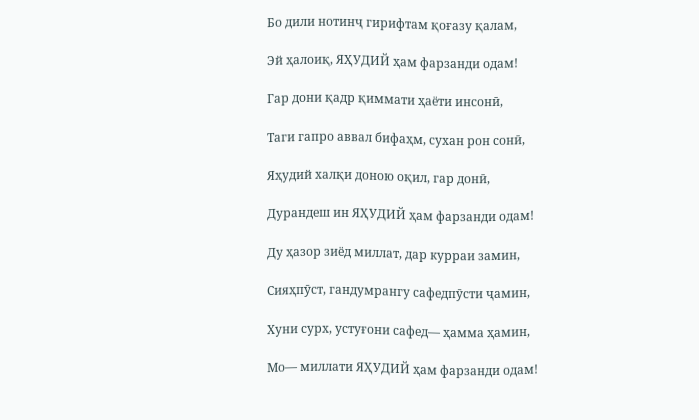Бо дили нотинҷ гирифтам қоғазу қалам,

Эй ҳалоиқ, ЯҲУДИЙ ҳам фарзанди одам!

Гар дони қадр қиммати ҳаёти инсонӣ,

Таги гапро аввал бифаҳм, сухан рон сонӣ,

Яҳудий халқи доною оқил, гар донӣ,

Дурандеш ин ЯҲУДИЙ ҳам фарзанди одам!

Ду ҳазор зиёд миллат, дар курраи замин,

Сияҳпӯст, гандумрангу сафедпӯсти ҷамин,

Хуни сурх, устуғони сафед— ҳамма ҳамин,

Мо— миллати ЯҲУДИЙ ҳам фарзанди одам!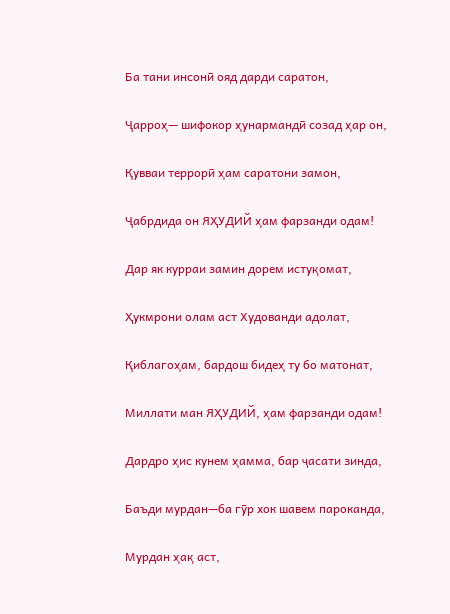Ба тани инсонӣ ояд дарди саратон,

Ҷарроҳ— шифокор ҳунармандӣ созад ҳар он,

Қувваи террорӣ ҳам саратони замон,

Ҷабрдида он ЯҲУДИЙ ҳам фарзанди одам!

Дар як курраи замин дорем истуқомат,

Ҳукмрони олам аст Худованди адолат,

Қиблагоҳам, бардош бидеҳ ту бо матонат,

Миллати ман ЯҲУДИЙ, ҳам фарзанди одам!

Дардро ҳис кунем ҳамма, бар ҷасати зинда,

Баъди мурдан—ба гӯр хок шавем пароканда,

Мурдан ҳақ аст,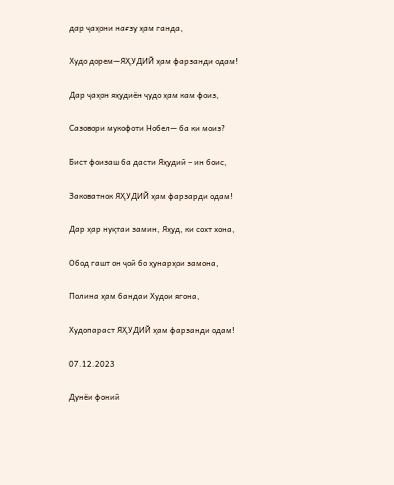дар ҷаҳони нағзу ҳам ганда,

Худо дорем—ЯҲУДИЙ ҳам фарзанди одам!

Дар ҷаҳон яҳудиён ҷудо ҳам кам фоиз,

Сазовори мукофоти Нобел— ба ки моиз?

Бист фоизаш ба дасти Яҳудий – ин боис,

Заковатнок ЯҲУДИЙ ҳам фарзарди одам!

Дар ҳар нуқтаи замин, Яҳуд, ки сохт хона,

Обод гашт он ҷой бо ҳунарҳои замона,

Полина ҳам бандаи Худои ягона,

Худопараст ЯҲУДИЙ ҳам фарзанди одам!

07.12.2023

Дунёи фониӣ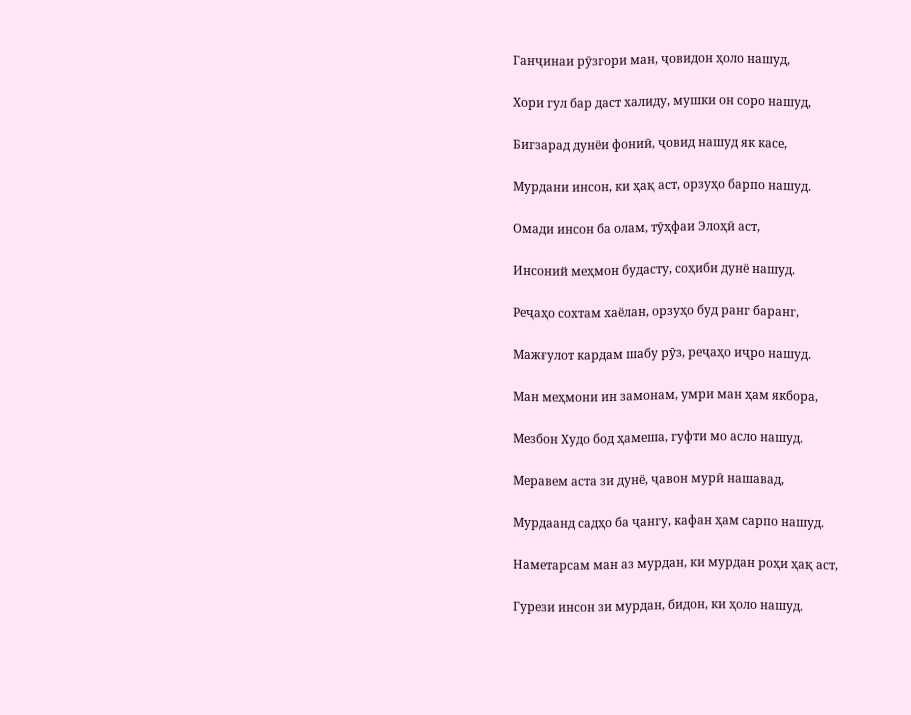Ганҷинаи рӯзгори ман, ҷовидон ҳоло нашуд,

Хори гул бар даст халиду, мушки он соро нашуд,

Бигзарад дунёи фониӣ, ҷовид нашуд як касе,

Мурдани инсон, ки ҳақ аст, орзуҳо барпо нашуд.

Омади инсон ба олам, тӯҳфаи Элоҳӣ аст,

Инсоний меҳмон будасту, соҳиби дунё нашуд.

Реҷаҳо сохтам хаёлан, орзуҳо буд ранг баранг,

Мажғулот кардам шабу рӯз, реҷаҳо иҷро нашуд.

Ман меҳмони ин замонам, умри ман ҳам якбора,

Мезбон Худо бод ҳамеша, гуфти мо асло нашуд.

Меравем аста зи дунё, ҷавон мурӣ нашавад,

Мурдаанд садҳо ба ҷангу, кафан ҳам сарпо нашуд.

Наметарсам ман аз мурдан, ки мурдан роҳи ҳақ аст,

Гурези инсон зи мурдан, бидон, ки ҳоло нашуд.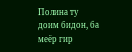Полина ту доим бидон, ба меёр гир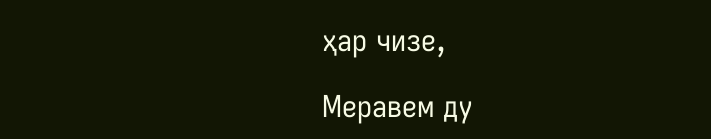ҳар чизе,

Меравем ду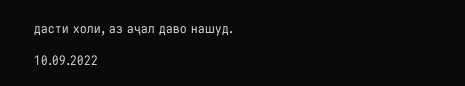дасти холи, аз аҷал даво нашуд.

10.09.2022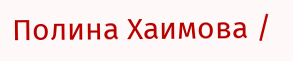Полина Хаимова /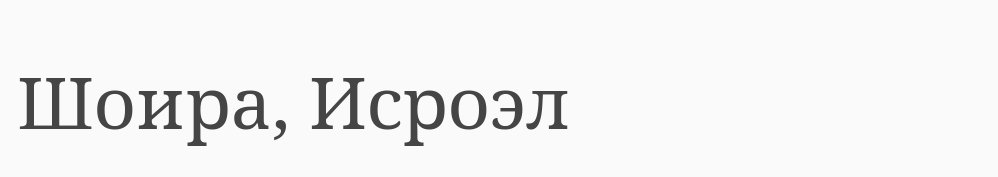Шоира, Исроэл